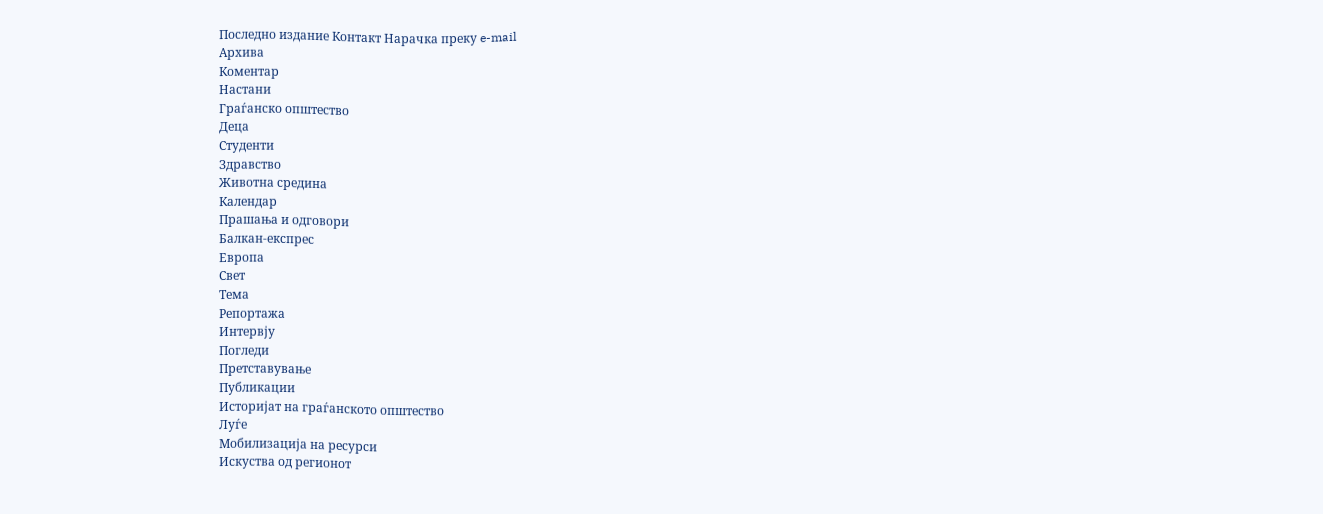Последно издание Контакт Нарачка преку e-mail
Архива
Коментар
Настани
Граѓанско општество
Деца
Студенти
Здравство
Животна средина
Календар
Прашања и одговори
Балкан-експрес
Европа
Свет
Тема
Репортажа
Интервју
Погледи
Претставување
Публикации
Историјат на граѓанското општество
Луѓе
Мобилизација на ресурси
Искуства од регионот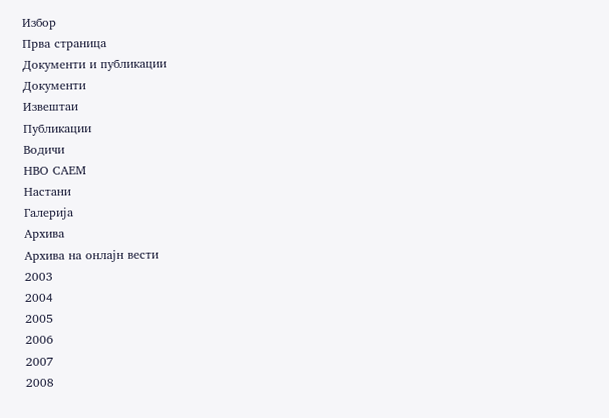Избор
Прва страница
Документи и публикации
Документи
Извештаи
Публикации
Водичи
НВО САЕМ
Настани
Галерија
Архива
Архива на онлајн вести
2003
2004
2005
2006
2007
2008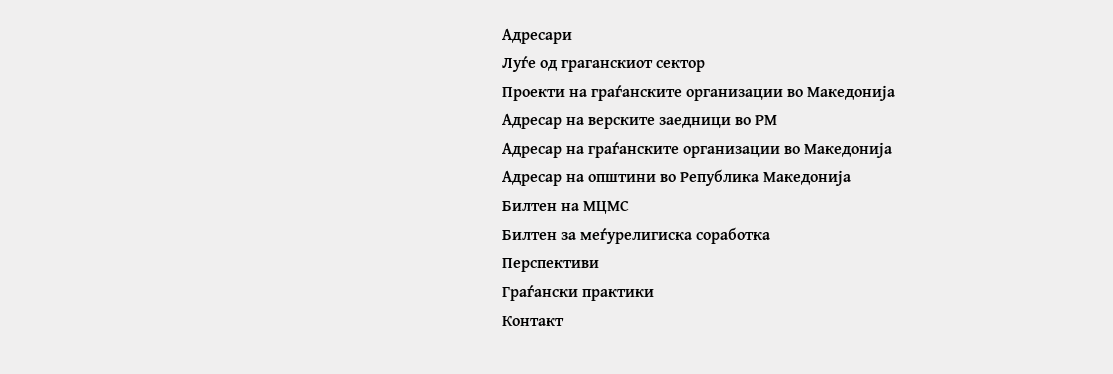Адресари
Луѓе од граганскиот сектор
Проекти на граѓанските организации во Македонија
Адресар на верските заедници во РМ
Адресар на граѓанските организации во Македонија
Адресар на општини во Република Македонија
Билтен на МЦМС
Билтен за меѓурелигиска соработка
Перспективи
Граѓански практики
Контакт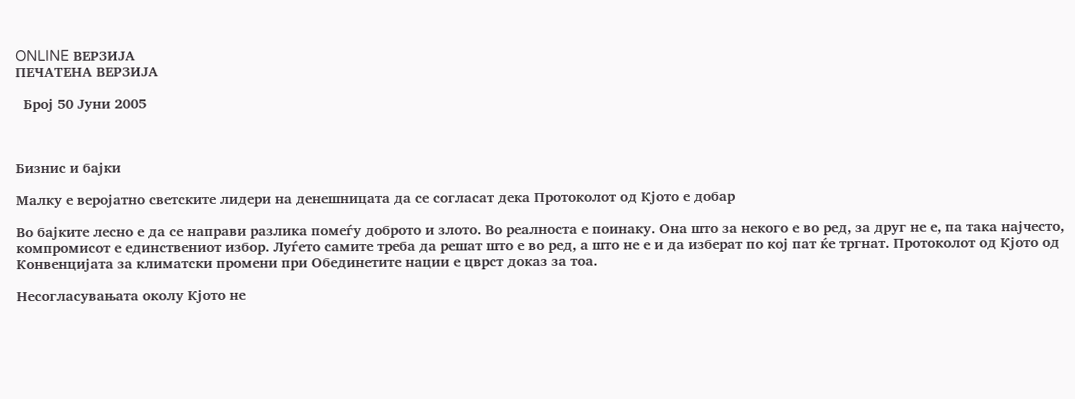ONLINE ВЕРЗИЈА
ПЕЧАТЕНА ВЕРЗИЈА

  Број 50 Јуни 2005



Бизнис и бајки

Малку е веројатно светските лидери на денешницата да се согласат дека Протоколот од Кјото е добар

Во бајките лесно е да се направи разлика помеѓу доброто и злото. Во реалноста е поинаку. Она што за некого е во ред, за друг не е, па така најчесто, компромисот е единствениот избор. Луѓето самите треба да решат што е во ред, а што не е и да изберат по кој пат ќе тргнат. Протоколот од Кјото од Конвенцијата за климатски промени при Обединетите нации е цврст доказ за тоа.

Несогласувањата околу Кјото не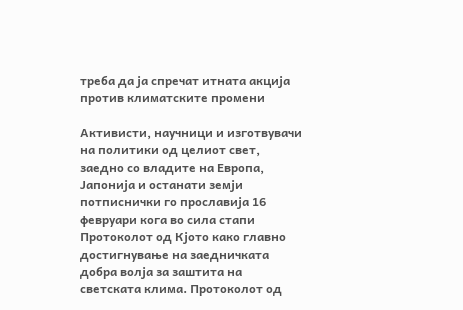треба да ја спречат итната акција против климатските промени

Активисти, научници и изготвувачи на политики од целиот свет, заедно со владите на Европа, Јапонија и останати земји потписнички го прославија 16 февруари кога во сила стапи Протоколот од Кјото како главно достигнување на заедничката добра волја за заштита на светската клима. Протоколот од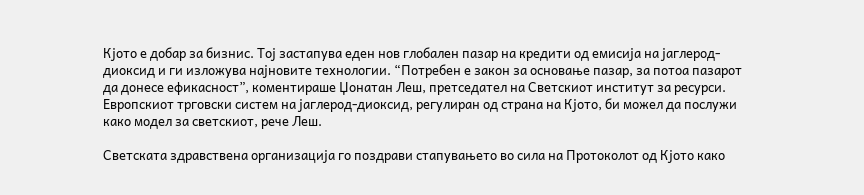Кјото е добар за бизнис. Тој застапува еден нов глобален пазар на кредити од емисија на јаглерод-диоксид и ги изложува најновите технологии. “Потребен е закон за основање пазар, за потоа пазарот да донесе ефикасност”, коментираше Џонатан Леш, претседател на Светскиот институт за ресурси. Европскиот трговски систем на јаглерод-диоксид, регулиран од страна на Кјото, би можел да послужи како модел за светскиот, рече Леш.

Светската здравствена организација го поздрави стапувањето во сила на Протоколот од Кјото како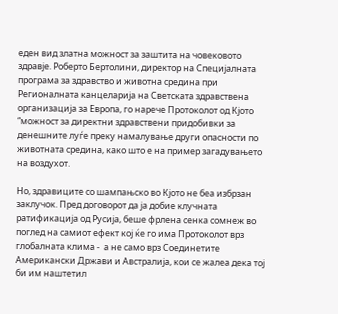еден вид златна можност за заштита на човековото здравје. Роберто Бертолини, директор на Специјалната програма за здравство и животна средина при Регионалната канцеларија на Светската здравствена организација за Европа, го нарече Протоколот од Кјото “можност за директни здравствени придобивки за денешните луѓе преку намалување други опасности по животната средина, како што е на пример загадувањето на воздухот.

Но, здравиците со шампањско во Кјото не беа избрзан заклучок. Пред договорот да ја добие клучната ратификација од Русија, беше фрлена сенка сомнеж во поглед на самиот ефект кој ќе го има Протоколот врз глобалната клима -  а не само врз Соединетите Американски Држави и Австралија, кои се жалеа дека тој би им наштетил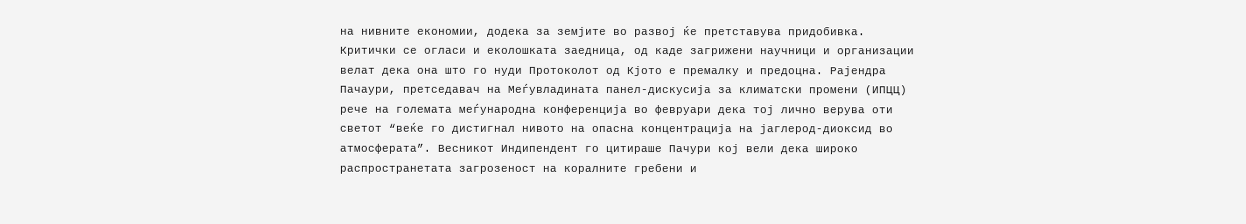на нивните економии, додека за земјите во развој ќе претставува придобивка. Критички се огласи и еколошката заедница, од каде загрижени научници и организации велат дека она што го нуди Протоколот од Кјото е премалку и предоцна. Рајендра Пачаури, претседавач на Меѓувладината панел-дискусија за климатски промени (ИПЦЦ) рече на големата меѓународна конференција во февруари дека тој лично верува оти светот “веќе го дистигнал нивото на опасна концентрација на јаглерод-диоксид во атмосферата”. Весникот Индипендент го цитираше Пачури кој вели дека широко распространетата загрозеност на коралните гребени и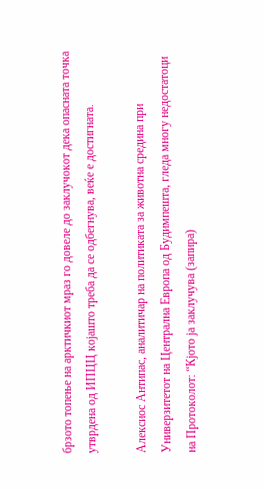брзото топење на арктичкиот мраз го довеле до заклучокот дека опасната точка утврдена од ИПЦЦ којашто треба да се одбегнува, веќе е достигната.

Алексиос Антипас, аналитичар на политиката за животна средина при Универзитетот на Централна Европа од Будимпешта, гледа многу недостатоци на Протоколот: “Кјото ја заклучува (запира)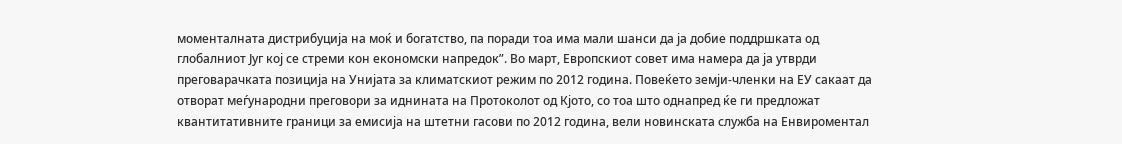моменталната дистрибуција на моќ и богатство, па поради тоа има мали шанси да ја добие поддршката од глобалниот Југ кој се стреми кон економски напредок”. Во март, Европскиот совет има намера да ја утврди преговарачката позиција на Унијата за климатскиот режим по 2012 година. Повеќето земји-членки на ЕУ сакаат да отворат меѓународни преговори за иднината на Протоколот од Кјото, со тоа што однапред ќе ги предложат квантитативните граници за емисија на штетни гасови по 2012 година, вели новинската служба на Енвироментал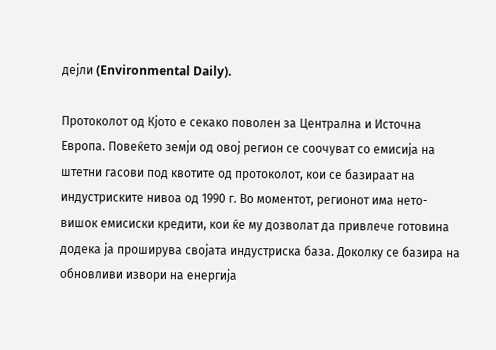дејли (Environmental Daily).

Протоколот од Кјото е секако поволен за Централна и Источна Европа. Повеќето земји од овој регион се соочуват со емисија на штетни гасови под квотите од протоколот, кои се базираат на индустриските нивоа од 1990 г. Во моментот, регионот има нето-вишок емисиски кредити, кои ќе му дозволат да привлече готовина додека ја проширува својата индустриска база. Доколку се базира на обновливи извори на енергија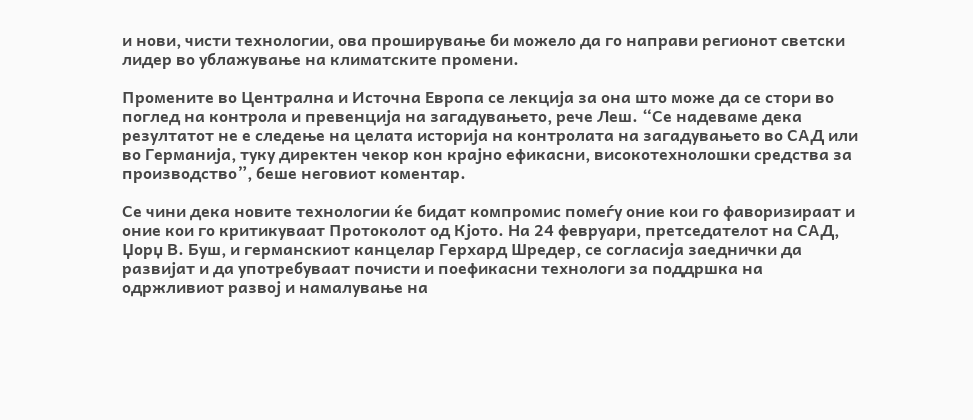и нови, чисти технологии, ова проширување би можело да го направи регионот светски лидер во ублажување на климатските промени.

Промените во Централна и Источна Европа се лекција за она што може да се стори во поглед на контрола и превенција на загадувањето, рече Леш. “Се надеваме дека резултатот не е следење на целата историја на контролата на загадувањето во САД или во Германија, туку директен чекор кон крајно ефикасни, високотехнолошки средства за производство”, беше неговиот коментар.

Се чини дека новите технологии ќе бидат компромис помеѓу оние кои го фаворизираат и оние кои го критикуваат Протоколот од Кјото. На 24 февруари, претседателот на САД, Џорџ В. Буш, и германскиот канцелар Герхард Шредер, се согласија заеднички да развијат и да употребуваат почисти и поефикасни технологи за поддршка на одржливиот развој и намалување на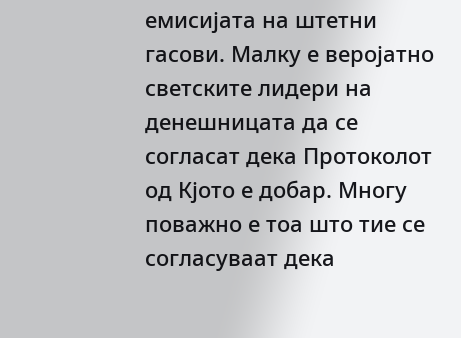емисијата на штетни гасови. Малку е веројатно светските лидери на денешницата да се согласат дека Протоколот од Кјото е добар. Многу поважно е тоа што тие се согласуваат дека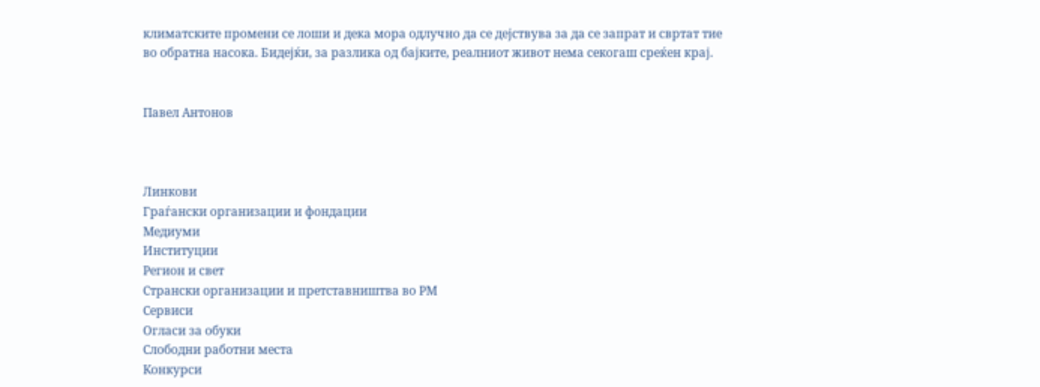климатските промени се лоши и дека мора одлучно да се дејствува за да се запрат и свртат тие во обратна насока. Бидејќи, за разлика од бајките, реалниот живот нема секогаш среќен крај.


Павел Антонов



Линкови
Граѓански организации и фондации
Медиуми
Институции
Регион и свет
Странски организации и претставништва во РМ
Сервиси
Огласи за обуки
Слободни работни места
Конкурси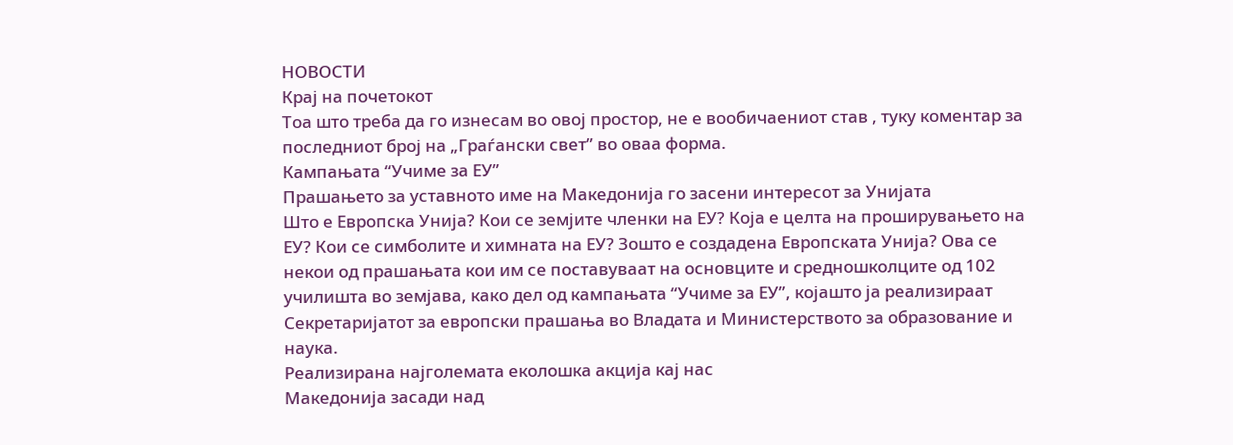НОВОСТИ
Крај на почетокот
Тоа што треба да го изнесам во овој простор, не е вообичаениот став , туку коментар за последниот број на „Граѓански свет” во оваа форма.
Кампањата “Учиме за ЕУ”
Прашањето за уставното име на Македонија го засени интересот за Унијата
Што е Европска Унија? Кои се земјите членки на ЕУ? Која е целта на проширувањето на ЕУ? Кои се симболите и химната на ЕУ? Зошто е создадена Европската Унија? Ова се некои од прашањата кои им се поставуваат на основците и средношколците од 102 училишта во земјава, како дел од кампањата “Учиме за ЕУ”, којашто ја реализираат Секретаријатот за европски прашања во Владата и Министерството за образование и наука.
Реализирана најголемата еколошка акција кај нас
Македонија засади над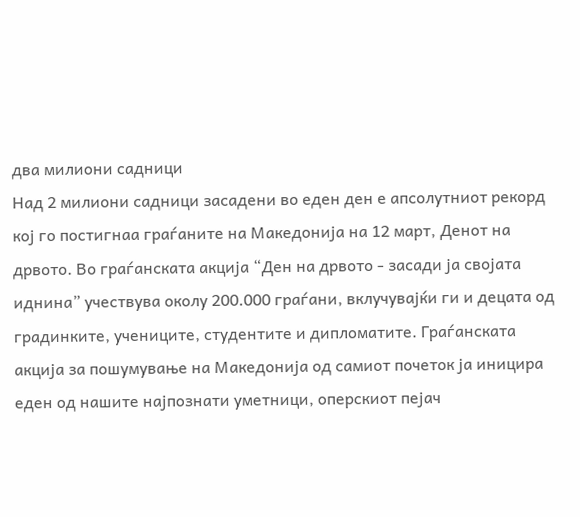два милиони садници
Над 2 милиони садници засадени во еден ден е апсолутниот рекорд кој го постигнаа граѓаните на Македонија на 12 март, Денот на дрвото. Во граѓанската акција “Ден на дрвото - засади ја својата иднина” учествува околу 200.000 граѓани, вклучувајќи ги и децата од градинките, учениците, студентите и дипломатите. Граѓанската акција за пошумување на Македонија од самиот почеток ја иницира еден од нашите најпознати уметници, оперскиот пејач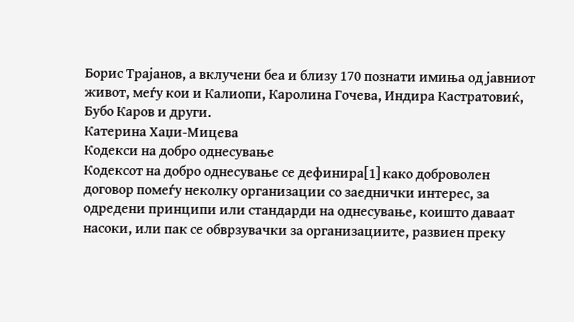Борис Трајанов, а вклучени беа и близу 170 познати имиња од јавниот живот, меѓу кои и Калиопи, Каролина Гочева, Индира Кастратовиќ, Бубо Каров и други.
Катерина Хаџи-Мицева
Кодекси на добро однесување
Кодексот на добро однесување се дефинира[1] како доброволен договор помеѓу неколку организации со заеднички интерес, за одредени принципи или стандарди на однесување, коишто даваат насоки, или пак се обврзувачки за организациите, развиен преку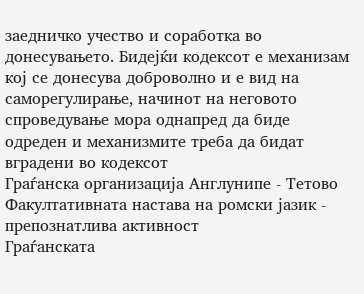заедничко учество и соработка во донесувањето. Бидејќи кодексот е механизам кој се донесува доброволно и е вид на саморегулирање, начинот на неговото спроведување мора однапред да биде одреден и механизмите треба да бидат вградени во кодексот
Граѓанска организација Англунипе - Тетово
Факултативната настава на ромски јазик - препознатлива активност
Граѓанската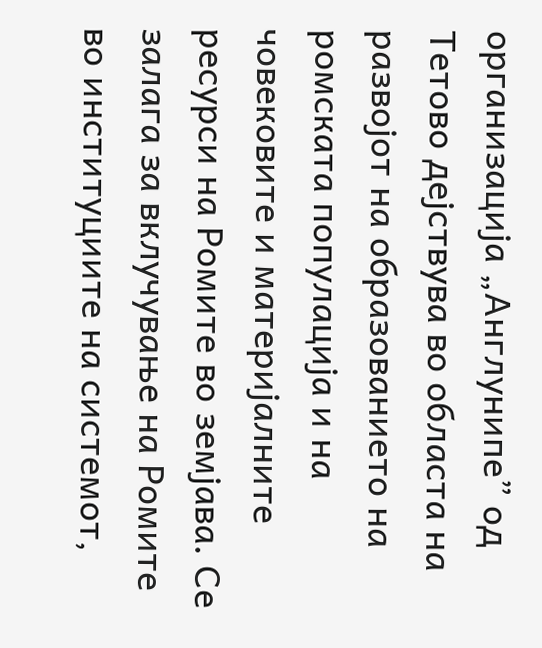организација „Англунипе” од Тетово дејствува во областа на развојот на образованието на ромската популација и на човековите и материјалните ресурси на Ромите во земјава. Се залага за вклучување на Ромите во институциите на системот,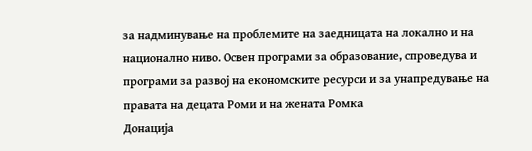за надминување на проблемите на заедницата на локално и на национално ниво. Освен програми за образование, спроведува и програми за развој на економските ресурси и за унапредување на правата на децата Роми и на жената Ромка
Донација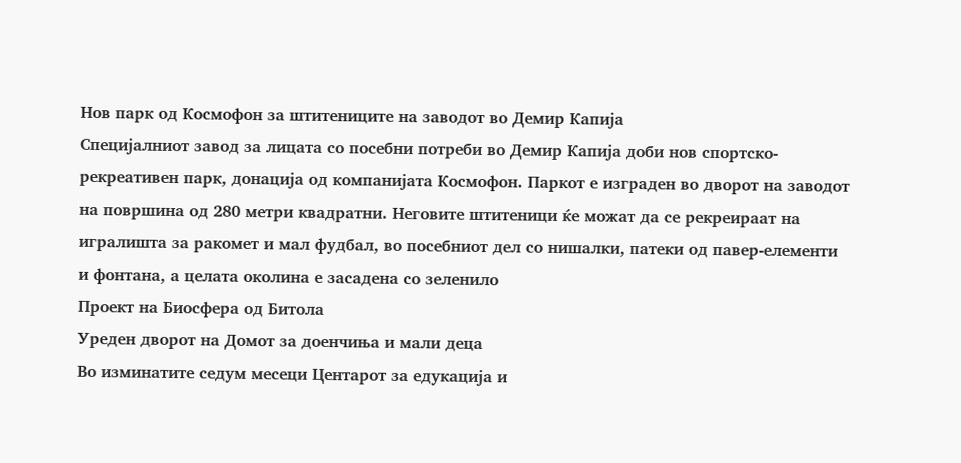Нов парк од Космофон за штитениците на заводот во Демир Капија
Специјалниот завод за лицата со посебни потреби во Демир Капија доби нов спортско-рекреативен парк, донација од компанијата Космофон. Паркот е изграден во дворот на заводот на површина од 280 метри квадратни. Неговите штитеници ќе можат да се рекреираат на игралишта за ракомет и мал фудбал, во посебниот дел со нишалки, патеки од павер-елементи и фонтана, а целата околина е засадена со зеленило
Проект на Биосфера од Битола
Уреден дворот на Домот за доенчиња и мали деца
Во изминатите седум месеци Центарот за едукација и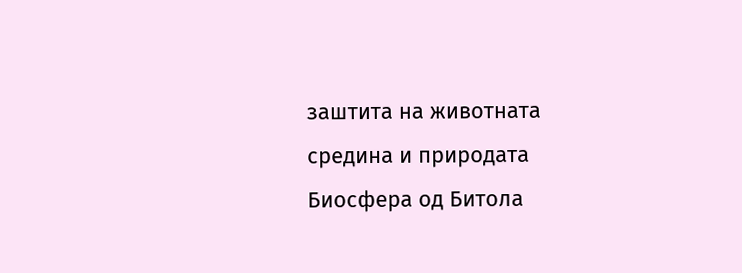заштита на животната средина и природата Биосфера од Битола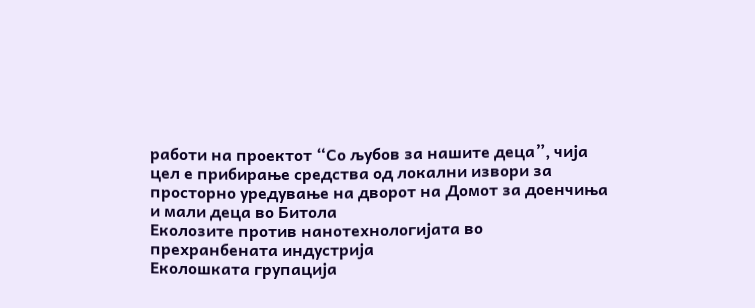работи на проектот “Со љубов за нашите деца”, чија цел е прибирање средства од локални извори за просторно уредување на дворот на Домот за доенчиња и мали деца во Битола
Еколозите против нанотехнологијата во прехранбената индустрија
Еколошката групација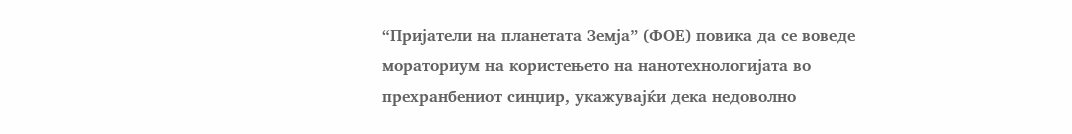“Пријатели на планетата Земја” (ФОЕ) повика да се воведе мораториум на користењето на нанотехнологијата во прехранбениот синџир, укажувајќи дека недоволно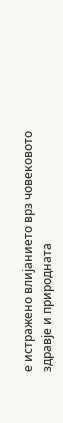е истражено влијанието врз човековото здравје и природната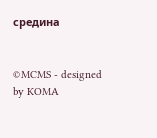средина


©MCMS - designed by KOMA